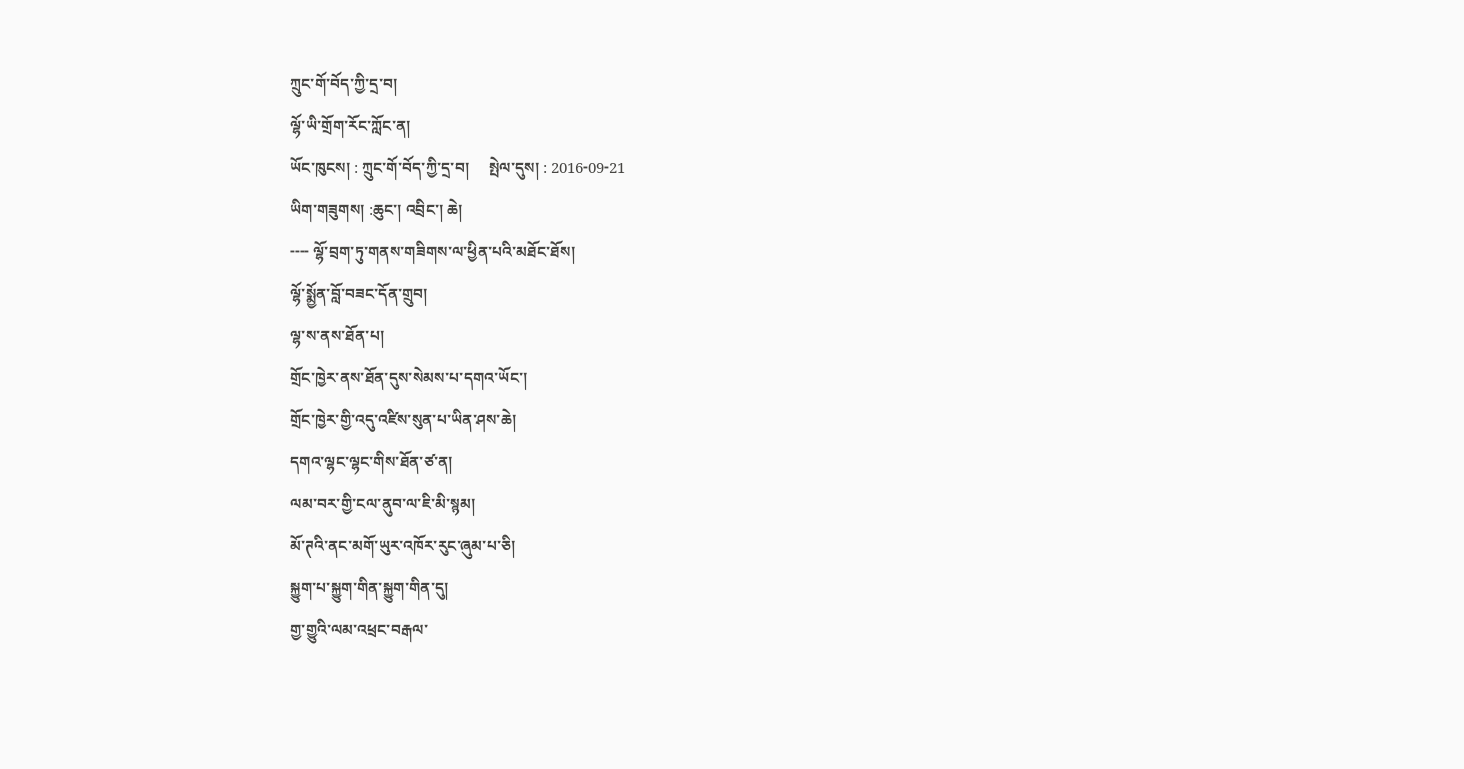ཀྲུང་གོ་བོད་ཀྱི་དྲ་བ།
ལྷོ་ཡི་གྲོག་རོང་ཀློང་ན།
ཡོང་ཁུངས། : ཀྲུང་གོ་བོད་ཀྱི་དྲ་བ།     སྤེལ་དུས། : 2016-09-21
ཡིག་གཟུགས། :ཆུང་། འབྲིང་། ཆེ།
---- ལྷོ་བྲག་ཏུ་གནས་གཟིགས་ལ་ཕྱིན་པའི་མཐོང་ཐོས།
ལྷོ་སྨྱོན་བློ་བཟང་དོན་གྲུབ།
ལྷ་ས་ནས་ཐོན་པ།
གྲོང་ཁྱེར་ནས་ཐོན་དུས་སེམས་པ་དགའ་ཡོང་།
གྲོང་ཁྱེར་གྱི་འདུ་འཛིས་སུན་པ་ཡིན་ཤས་ཆེ།
དགའ་ལྷང་ལྷང་གིས་ཐོན་ཙ་ན།
ལམ་བར་གྱི་ངལ་ནུབ་ལ་ཇི་མི་སྙམ།
མོ་ཊའི་ནང་མགོ་ཡུར་འཁོར་རུང་ཞུམ་པ་ཅི།
སྐྱུག་པ་སྐྱུག་གིན་སྐྱུག་གིན་དུ།
གྱ་གྱུའི་ལམ་འཕྲང་བརྒལ་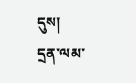དུས།
དྲན་ལམ་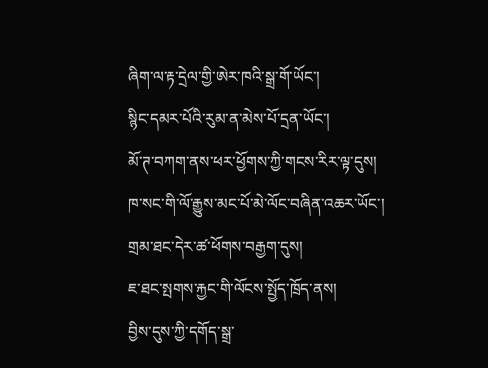ཞིག་ལ་རྟ་དྲེལ་གྱི་ཨེར་ཁའི་སྒྲ་གོ་ཡོང་།
སྙིང་དམར་པོའི་རུམ་ན་མེས་པོ་དྲན་ཡོང་།
མོ་ཊ་བཀག་ནས་ཕར་ཕྱོགས་ཀྱི་གངས་རིར་ལྟ་དུས།
ཁ་སང་གི་ལོ་རྒྱུས་མང་པོ་མེ་ལོང་བཞིན་འཆར་ཡོང་།
གྲམ་ཐང་དེར་ཚ་ཕོགས་བརྒྱག་དུས།
ཇ་ཐང་སྤགས་རྐྱང་གི་ལོངས་སྤྱོད་ཁྲོད་ནས།
བྱིས་དུས་ཀྱི་དགོད་སྒྲ་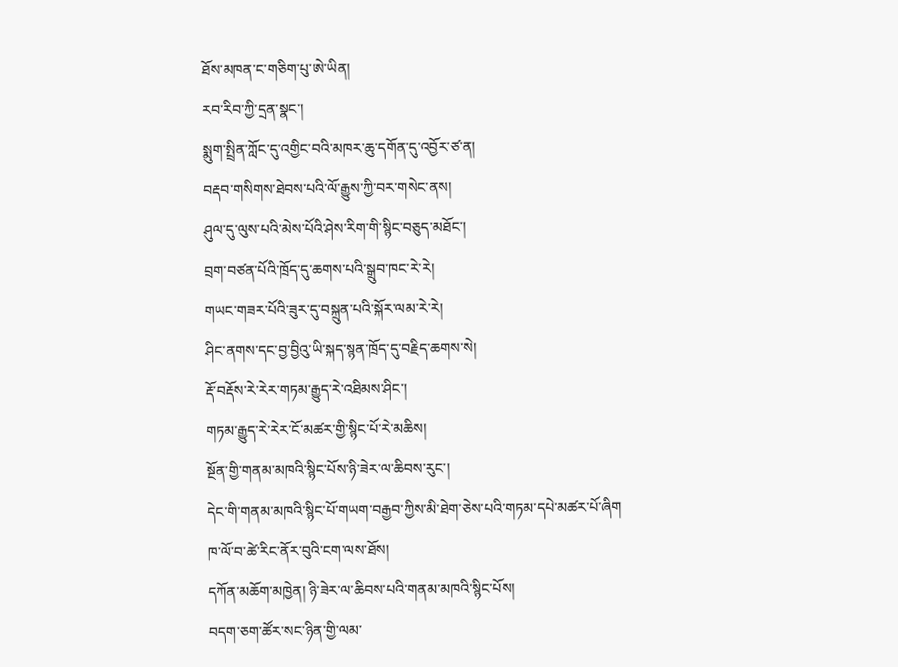ཐོས་མཁན་ང་གཅིག་པུ་ཨེ་ཡིན།
རབ་རིབ་ཀྱི་དྲན་སྣང་།
སྨུག་སྤྲིན་ཀློང་དུ་འགྱིང་བའི་མཁར་ཆུ་དགོན་དུ་འབྱོར་ཙ་ན།
བརྡབ་གསིགས་ཐེབས་པའི་ལོ་རྒྱུས་ཀྱི་བར་གསེང་ནས།
ཤུལ་དུ་ལུས་པའི་མེས་པོའི་ཤེས་རིག་གི་སྙིང་བཅུད་མཐོང་།
བྲག་བཙན་པོའི་ཁྲོད་དུ་ཆགས་པའི་སྒྲུབ་ཁང་རེ་རེ།
གཡང་གཟར་པོའི་ཟུར་དུ་བསྐྲུན་པའི་སྐོར་ལམ་རེ་རེ།
ཤིང་ནགས་དང་བྱ་བྱིའུ་ཡི་སྐད་སྙན་ཁྲོད་དུ་བརྗིད་ཆགས་སེ།
རྡོ་བརྡོས་རེ་རེར་གཏམ་རྒྱུད་རེ་འཐིམས་ཤིང་།
གཏམ་རྒྱུད་རེ་རེར་ངོ་མཚར་གྱི་སྙིང་པོ་རེ་མཆིས།
སྔོན་གྱི་གནམ་མཁའི་སྙིང་པོས་ཉི་ཟེར་ལ་ཆིབས་རུང་།
དེང་གི་གནམ་མཁའི་སྙིང་པོ་གཡག་བརྒྱབ་ཀྱིས་མི་ཐེག་ཅེས་པའི་གཏམ་དཔེ་མཚར་པོ་ཞིག
ཁ་ལོ་བ་ཚེ་རིང་ནོར་བུའི་ངག་ལས་ཐོས།
དཀོན་མཆོག་མཁྱེན། ཉི་ཟེར་ལ་ཆིབས་པའི་གནམ་མཁའི་སྙིང་པོས།
བདག་ཅག་ཚོར་སང་ཉིན་གྱི་ལམ་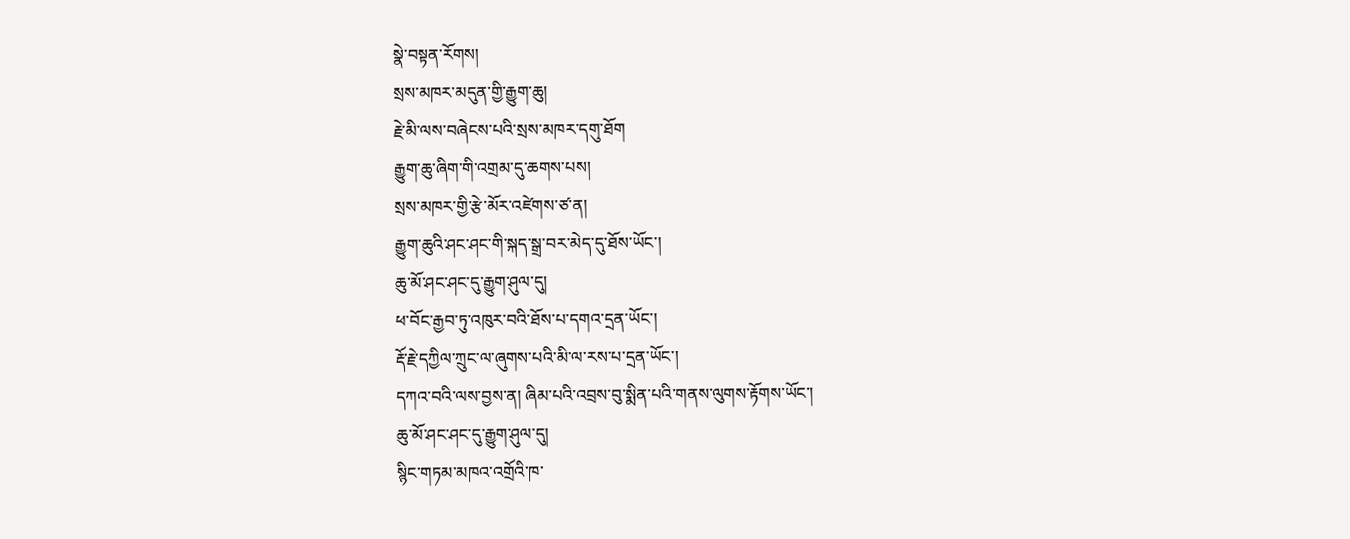སྣེ་བསྟན་རོགས།
སྲས་མཁར་མདུན་གྱི་རྒྱུག་ཆུ།
རྗེ་མི་ལས་བཞེངས་པའི་སྲས་མཁར་དགུ་ཐོག
རྒྱུག་ཆུ་ཞིག་གི་འགྲམ་དུ་ཆགས་པས།
སྲས་མཁར་གྱི་རྩེ་མོར་འཛེགས་ཙ་ན།
རྒྱུག་ཆུའི་ཤང་ཤང་གི་སྐད་སྒྲ་བར་མེད་དུ་ཐོས་ཡོང་།
ཆུ་མོ་ཤང་ཤང་དུ་རྒྱུག་ཤུལ་དུ།
ཕ་བོང་རྒྱབ་ཏུ་འཁུར་བའི་ཐོས་པ་དགའ་དྲན་ཡོང་།
རྡོ་རྗེ་དཀྱིལ་ཀྲུང་ལ་ཞུགས་པའི་མི་ལ་རས་པ་དྲན་ཡོང་།
དཀའ་བའི་ལས་བྱས་ན། ཞིམ་པའི་འབྲས་བུ་སྨིན་པའི་གནས་ལུགས་རྟོགས་ཡོང་།
ཆུ་མོ་ཤང་ཤང་དུ་རྒྱུག་ཤུལ་དུ།
སྙིང་གཏམ་མཁའ་འགྲོའི་ཁ་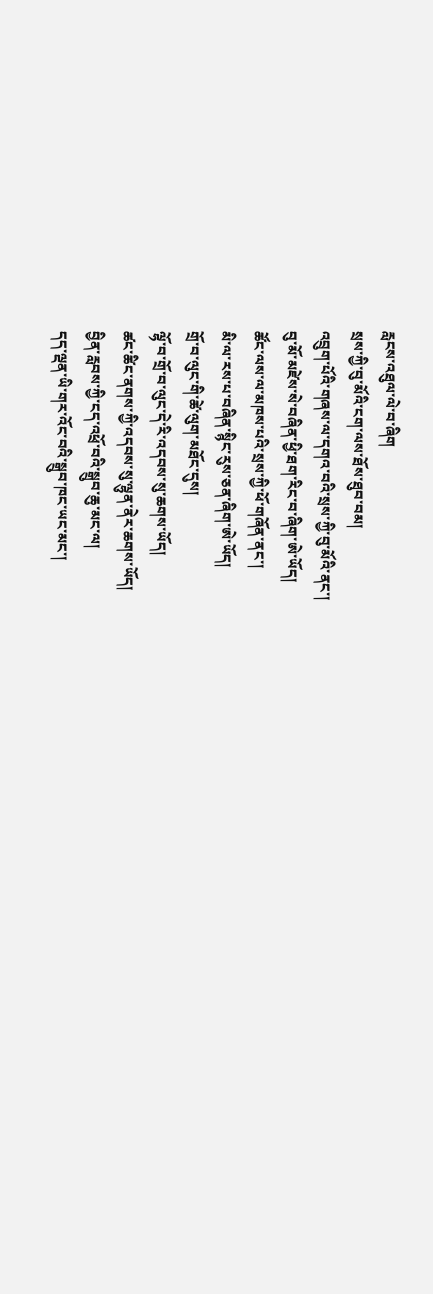རླངས་འཐུལ་ལེ་བ་ཞིག
སྲས་ཀྱི་བུ་མོའི་ངག་ལས་ཐོས་ཐུབ་བམ།
འབྲུག་པོའི་གཞས་ལ་དགའ་བའི་སྲས་ཀྱི་བུ་མོའི་ནང་།
བུ་མོ་མཛེས་སེ་བཞིན་ཕྱི་ཐག་རིང་བ་ཞིག་ཨེ་ཡོད།
ཚོང་ལས་ལ་མཁས་པའི་སྲས་ཀྱི་ཕོ་གཞོན་ནང་།
མི་ལ་རས་པ་བཞིན་སྙིང་རུས་ཅན་ཞིག་ཨེ་ཡོད།
གྲོ་བ་ལུང་གི་ཚེ་ལུག་མཐོང་དུས།
ལྷོ་བ་གྲོ་བ་ལུང་དེ་རི་འདབས་སུ་ཆགས་ཡོད།
ཚང་ཚིང་ནགས་ཀྱི་འདབས་སུ་ལྷུན་ནེར་ཆགས་ཡོད།
བྱིན་རླབས་ཀྱི་ངད་འཕྲོ་བའི་སྒྲུབ་ཆུ་མང་ལ།
དད་ལྡན་ཡི་གར་འོང་བའི་སྒྲུབ་ཁང་ཡང་མང་།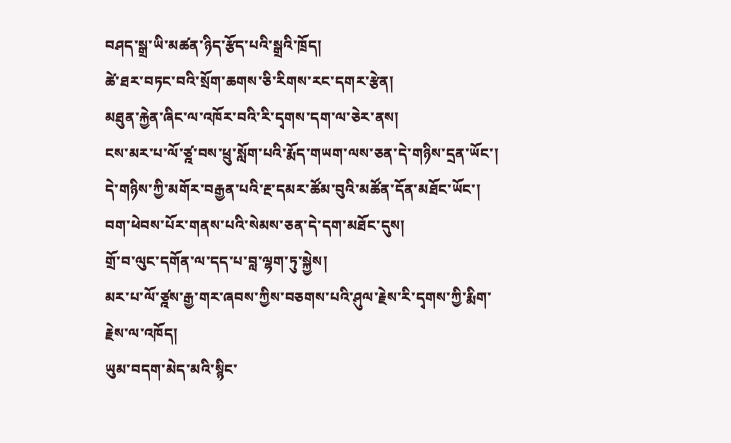བཤད་སྒྲ་ཡི་མཚན་ཉིད་རྩོད་པའི་སྒྲའི་ཁྲོད།
ཚེ་ཐར་བཏང་བའི་སྲོག་ཆགས་ཅི་རིགས་རང་དགར་རྩེན།
མཐུན་རྐྱེན་ཞིང་ལ་འཁོར་བའི་རི་དྭགས་དག་ལ་ཅེར་ནས།
ངས་མར་པ་ལོ་ཙྰ་བས་ཕྲུ་སློག་པའི་རྨོད་གཡག་ལས་ཅན་དེ་གཉིས་དྲན་ཡོང་།
དེ་གཉིས་ཀྱི་མགོར་བརྒྱན་པའི་རྔ་དམར་ཚོམ་བུའི་མཚོན་དོན་མཐོང་ཡོང་།
བག་ཕེབས་པོར་གནས་པའི་སེམས་ཅན་དེ་དག་མཐོང་དུས།
གྲོ་བ་ལུང་དགོན་ལ་དད་པ་བླ་ལྷག་ཏུ་སྐྱེས།
མར་པ་ལོ་ཙྰས་རྒྱ་གར་ཞབས་ཀྱིས་བཅགས་པའི་ཤུལ་རྗེས་རི་དྭགས་ཀྱི་རྨིག་རྗེས་ལ་འཁོད།
ཡུམ་བདག་མེད་མའི་སྙིང་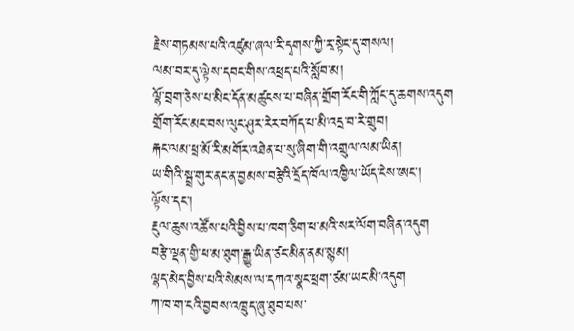རྗེས་གཏམས་པའི་འཛུམ་ཞལ་རི་དྭགས་ཀྱི་རྭ་སྟེང་དུ་གསལ།
ལམ་བར་དུ་ལྟེས་དབང་གིས་འཕྲད་པའི་སློབ་མ།
ལྷོ་བྲག་ཅེས་པ་མིང་དོན་མཚུངས་པ་བཞིན་གྲོག་རོང་གི་ཀློང་དུ་ཆགས་འདུག
གྲོག་རོང་མང་བས་ལུང་ཤུར་རེར་བཀོད་པ་མི་འདྲ་བ་རེ་གྲུབ།
རྐང་ལམ་ཕྲ་མོ་རི་མགོར་འཐེན་པ་སུ་ཞིག་གི་འགྲུལ་ལམ་ཡིན།
ཡ་གིའི་སྦྲ་གུར་ནང་ན་བྱམས་བརྩེའི་དྲོད་ཁོལ་འཁྱིལ་ཡོད་ངེས་ཨང་།
ལྟོས་དང་།
རྔུལ་ཆུས་འཚོས་པའི་བྱིས་པ་ཁག་ཅིག་ཕ་མའི་སར་ལོག་བཞིན་འདུག
བརྩེ་ལྡན་གྱི་ཕ་མ་ཐུག་རྒྱུ་ཡིན་ཙང་མིན་ནམ་སྙམ།
ལྷད་མེད་བྱིས་པའི་སེམས་ལ་དཀའ་སྣང་ཕྲག་ཙམ་ཡང་མི་འདུག
ཀ་ཁ་ག་ངའི་བྱབས་འཁྲུད་ཞུ་ཐུབ་པས་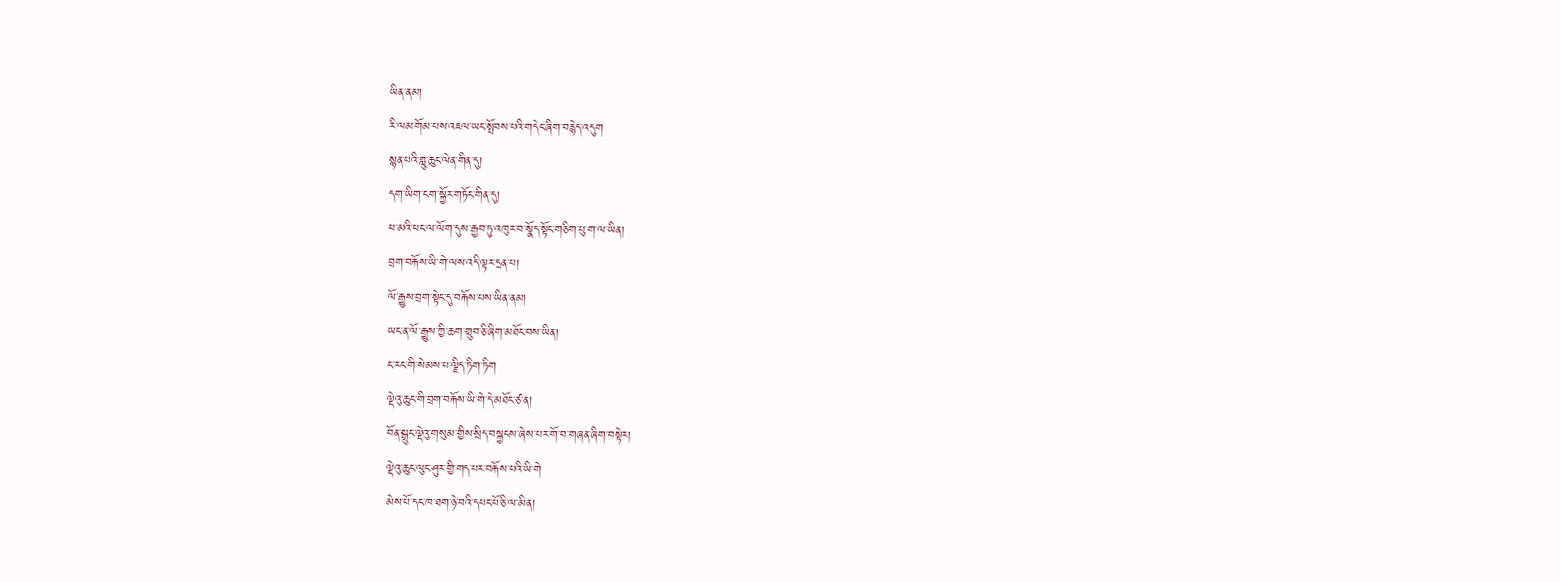ཡིན་ནམ།
རི་ལམ་གོམ་པས་འཇལ་ཡང་སྤོབས་པའི་གདེང་ཞིག་བརྙེད་འདུག
སྙན་པའི་གླུ་ཆུང་ལེན་གིན་དུ།
དག་ཡིག་ངག་སྐྱོར་གཏོང་གིན་དུ།
ཕ་མའི་ཕང་ལ་ལོག་དུས་རྒྱབ་ཏུ་འཁུར་བ་སྣོད་སྟོང་གཅིག་པུ་ག་ལ་ཡིན།
བྲག་བརྐོས་ཡི་གེ་ལས་འདི་ལྟར་དྲན་པ།
ལོ་རྒྱུས་བྲག་སྟེང་དུ་བརྐོས་པས་ཡིན་ནམ།
ཡང་ན་ལོ་རྒྱུས་ཀྱི་ཆག་གྲུབ་ཅི་ཞིག་མཐོང་བས་ཡིན།
ང་རང་གི་སེམས་པ་ལྗིད་ཏིག་ཏིག
ལྡེའུ་ཆུང་གི་བྲག་བརྐོས་ཡི་གེ་དེ་མཐོང་ཙ་ན།
བོན་སྒྲུང་ལྡེའུ་གསུམ་གྱིས་སྲིད་བསྐྱངས་ཞེས་པར་གོ་བ་གཞན་ཞིག་བསྟེར།
ལྡེའུ་ཆུང་ལུང་ཤུར་གྱི་གད་པར་བརྐོས་པའི་ཡི་གེ
མེས་པོ་དང་ཁ་ཐག་ཉེ་བའི་དཔང་པོ་ཅི་ལ་མིན།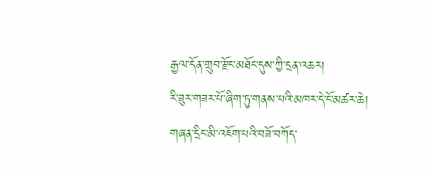རྒྱལ་དོན་གྲུབ་རྫོང་མཐོང་དུས་ཀྱི་དྲན་འཆར།
རི་ཟུར་གཟར་པོ་ཞིག་ཏུ་གནས་པའི་མཁར་དེ་ངོ་མཚར་ཆེ།
གཞན་དྲིང་མི་འཇོག་པའི་བཟོ་བཀོད་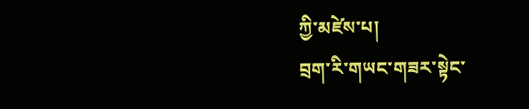ཀྱི་མཛེས་པ།
བྲག་རི་གཡང་གཟར་སྟེང་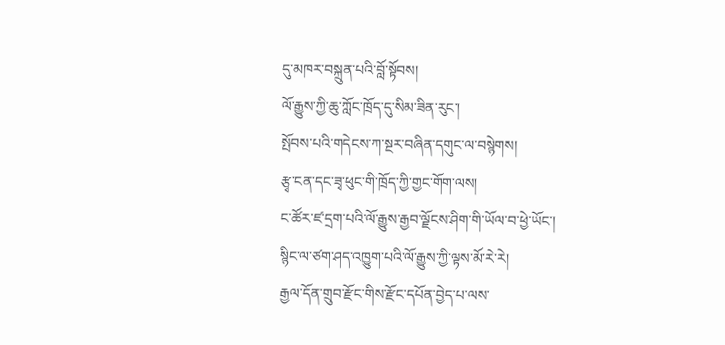དུ་མཁར་བསྐྲུན་པའི་བློ་སྟོབས།
ལོ་རྒྱུས་ཀྱི་ཆུ་ཀློང་ཁྲོད་དུ་སིམ་ཟིན་རུང་།
སྤོབས་པའི་གདེངས་ཀ་སྔར་བཞིན་དགུང་ལ་བསྙེགས།
རྩྭ་ངན་དང་ཟྭ་ཕུང་གི་ཁྲོད་ཀྱི་གྱང་གོག་ལས།
ང་ཚོར་ཛ་དྲག་པའི་ལོ་རྒྱུས་རྒྱབ་ལྗོངས་ཤིག་གི་ཡོལ་བ་ཕྱེ་ཡོང་།
སྙིང་ལ་ཙག་ཤད་འཁྱུག་པའི་ལོ་རྒྱུས་ཀྱི་ལྟས་མོ་རེ་རེ།
རྒྱལ་དོན་གྲུབ་རྫོང་གིས་རྫོང་དཔོན་བྱེད་པ་ལས་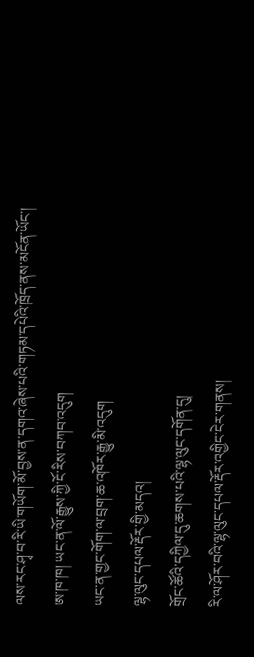ལས་རང་ཤྭ་བ་རི་ཡི་གཡོག་མོ་བྱས་ན་དགའ་ཞེས་པའི་གཏམ་དཔེའི་ཁྲོད་ནས་མངོན་ཡོང་།
ཨ་ཁ་ཁ། ཡང་ན་ལོ་རྒྱུས་ཀྱི་ངོ་རིས་བཀབ་འདུག
ཡང་ན་གྱང་གོག་ལ་བྲག་ཆ་འཁོར་རྒྱུ་མི་འདུག
ལྷ་ལུང་དཔལ་རྡོར་གྱི་མདའ།
གྲོང་ཚོའི་དཀྱིལ་དུ་ཆགས་པའི་ལྷ་ལུང་དགོན་དུ།
རི་ལ་ཤོར་བའི་ལྷ་ལུང་དཔལ་རྡོར་འགྱིང་ངེར་གནས།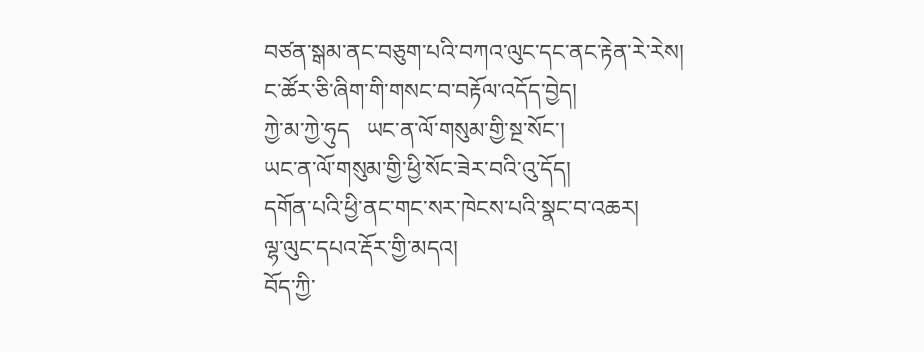བཙན་སྒམ་ནང་བཅུག་པའི་བཀའ་ལུང་དང་ནང་རྟེན་རེ་རེས།
ང་ཚོར་ཅི་ཞིག་གི་གསང་བ་བརྟོལ་འདོད་བྱེད།
ཀྱེ་མ་ཀྱེ་ཧུད   ཡང་ན་ལོ་གསུམ་གྱི་སྔ་སོང་།
ཡང་ན་ལོ་གསུམ་གྱི་ཕྱི་སོང་ཟེར་བའི་འུ་དོད།
དགོན་པའི་ཕྱི་ནང་གང་སར་ཁེངས་པའི་སྣང་བ་འཆར།
ལྷ་ལུང་དཔའ་རྡོར་གྱི་མདའ།
བོད་ཀྱི་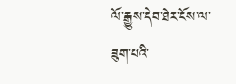ལོ་རྒྱུས་དེབ་ཐེར་ངོས་ལ་ཟུག་པའི་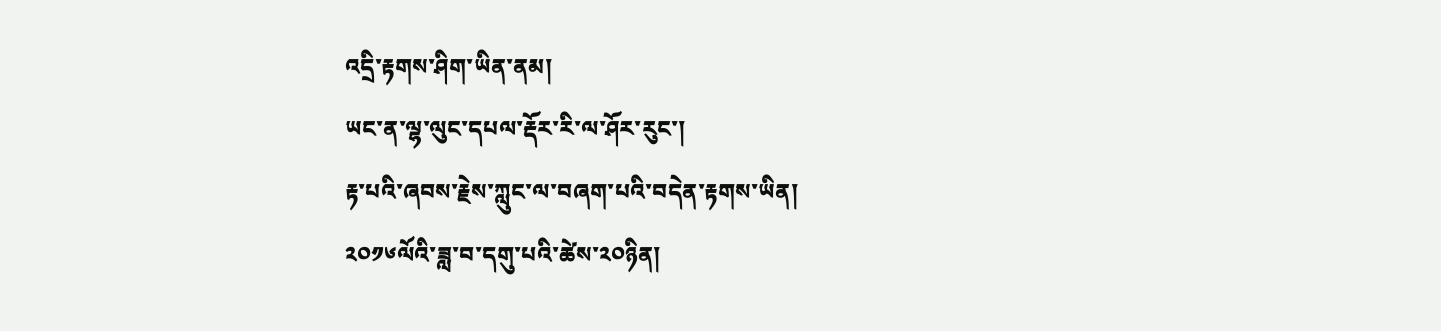འདྲི་རྟགས་ཤིག་ཡིན་ནམ།
ཡང་ན་ལྷ་ལུང་དཔལ་རྡོར་རི་ལ་ཤོར་རུང་།
རྟ་པའི་ཞབས་རྗེས་ཀླུང་ལ་བཞག་པའི་བདེན་རྟགས་ཡིན།
༢༠༡༦ལོའི་ཟླ་བ་དགུ་པའི་ཚེས་༢༠ཉིན།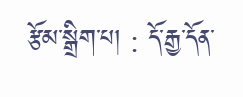རྩོམ་སྒྲིག་པ། : དོ་རྒྱ་དོན་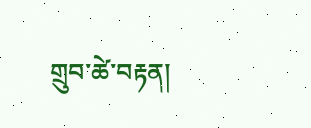གྲུབ་ཚེ་བརྟན།